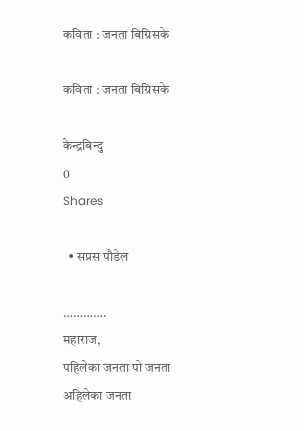कविता : जनता बिग्रिसके

कविता : जनता बिग्रिसके

केन्द्रबिन्दु
0
Shares

  • सप्रस पौडेल

………….
महाराज,
पहिलेका जनता पो जनता
अहिलेका जनता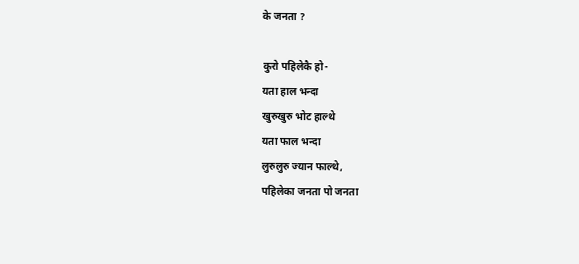के जनता ?

कुरो पहिलेकै हो-
यता हाल भन्दा
खुरुखुरु भोट हाल्थे
यता फाल भन्दा
लुरुलुरु ज्यान फाल्थे,
पहिलेका जनता पो जनता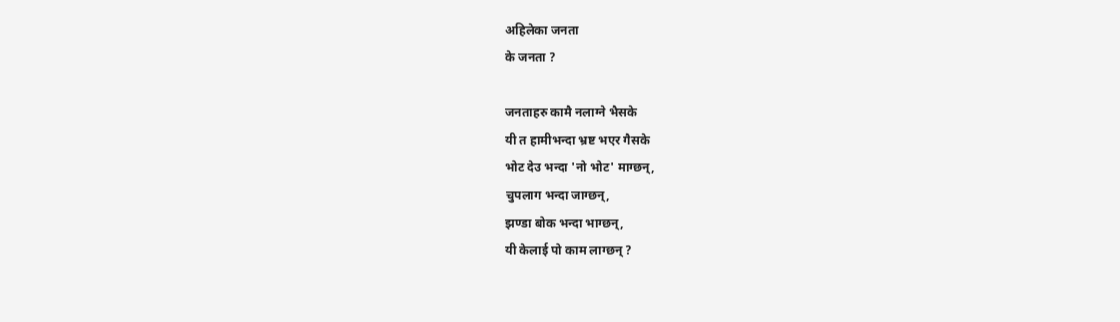अहिलेका जनता
के जनता ?

जनताहरु कामै नलाग्ने भैसके
यी त हामीभन्दा भ्रष्ट भएर गैसके
भोट देउ भन्दा 'नो भोट' माग्छन्,
चुपलाग भन्दा जाग्छन्,
झण्डा बोक भन्दा भाग्छन्,
यी केलाई पो काम लाग्छन् ?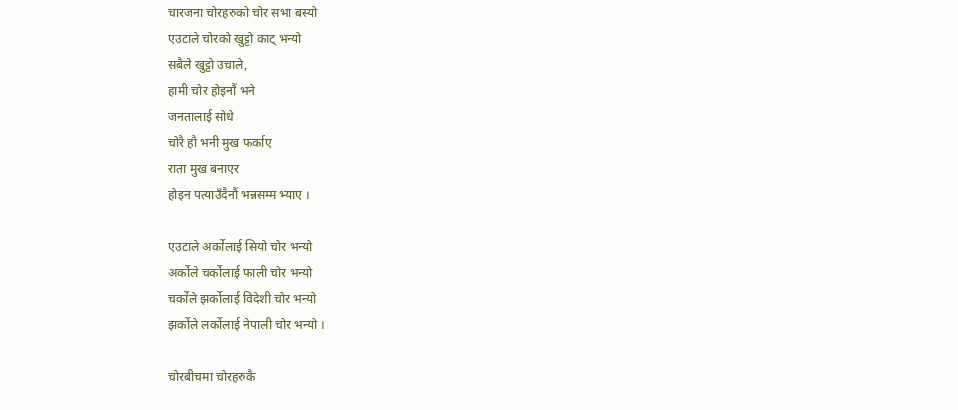चारजना चोरहरुको चोर सभा बस्यो
एउटाले चोरको खुट्टो काट् भन्यो
सबैले खुट्टो उचाले,
हामी चोर होइनौं भने
जनतालाई सोधे
चोरै हौ भनी मुख फर्काए
राता मुख बनाएर
होइन पत्याउँदैनौं भन्नसम्म भ्याए ।

एउटाले अर्कोलाई सियो चोर भन्यो
अर्कोले चर्कोलाई फाली चोर भन्यो
चर्कोले झर्कोलाई विदेशी चोर भन्यो
झर्कोले लर्कोलाई नेपाली चोर भन्यो ।

चोरबीचमा चोरहरुकै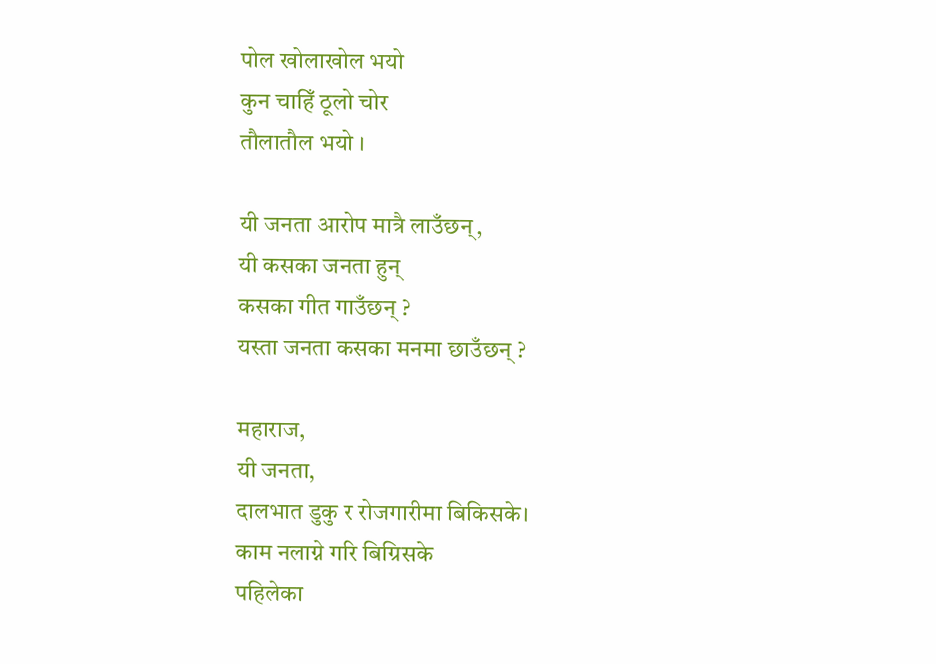पोल खोलाखोल भयो
कुन चाहिँ ठूलो चोर
तौलातौल भयो ।

यी जनता आरोप मात्रै लाउँछन्,
यी कसका जनता हुन्
कसका गीत गाउँछन् ?
यस्ता जनता कसका मनमा छाउँछन् ?

महाराज,
यी जनता,
दालभात डुकु र रोजगारीमा बिकिसके।
काम नलाग्ने गरि बिग्रिसके
पहिलेका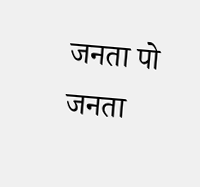जनता पो जनता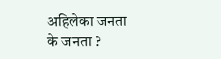अहिलेका जनता
के जनता ?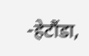-हेटौंडा,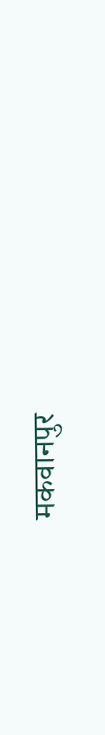मकवानपुर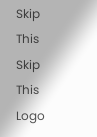Skip This
Skip This
Logo